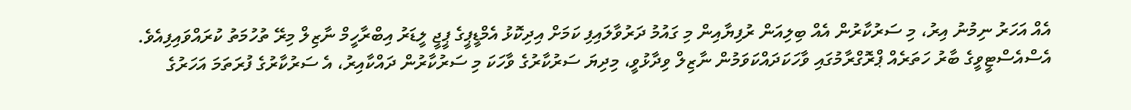އެއް އަހަރު ނިމުނު އިރު، މި ސަރުކާރުން އެއް ބިލިއަން ރުފިޔާއިން މި ގައުމު ދަރުވާލައިފި ކަމަށް އިދިކޮޅު އެމްޑީޕީގެ ޕީޖީ ލީޑަރު އިބްރާހީމް ނާޒިލް މިރޭ ތުހުމަތު ކުރައްވައިފިއެވެ.
އެސްއެސްޓީވީގެ ބާރު ހަތަރެއް ޕްރޮގްރާމުގައި ވާހަކަދައްކަވަމުން ނާޒިލް ވިދާޅުވީ، މިދިޔަ ސަރުކާރުގެ ވާހަކަ މި ސަރުކާރުން ދައްކާއިރު، އެ ސަރުކާރުގެ ފުރަތަމަ އަހަރުގެ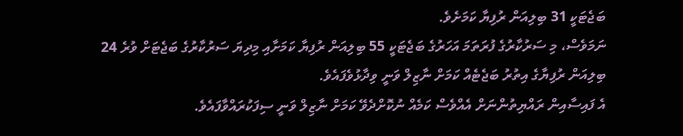ބަޖެޓަކީ 31 ބިލިއަން ރުފިޔާ ކަމަށެވެ.
ނަމަވެސް، މި ސަރުކާރުގެ ފުރަތަމަ އަހަރުގެ ބަޖެޓަކީ 55 ބިލިއަން ރުފިޔާ ކަމަށާއި މިދިޔަ ސަރުކާރުގެ ބަޖެޓަށް ވުރެ 24 ބިލިއަން ރުފިޔާގެ އިތުރު ބަޖެޓެއް ކަމަށް ނާޒިލް ވަނީ ވިދާޅުވެފައެވެ.
އެ ފައިސާއިން ރައްޔިތުންނަށް އެއްވެސް ކަމެއް ނުކޮށްދެވޭ ކަމަށް ނާޒިލް ވަނީ ސިފަކުރައްވާފައެވެ.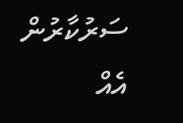ސަރުކާރުން އެއް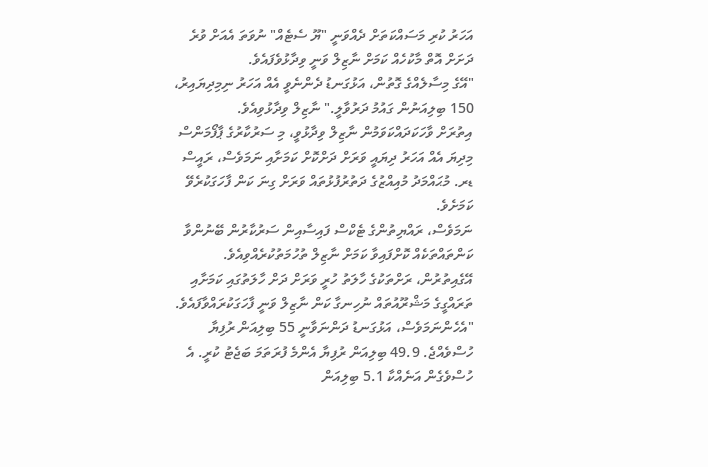އަހަރު ކުރި މަސައްކަތަށް ދެއްވަނީ "ޔޫ ސެޓެއް" ނުވަތަ އެއަށް ވުރެ ދަށަށް އޮތް މާކުހެއް ކަމަށް ނާޒިލް ވަނީ ވިދާޅުވެފައެވެ.
"އޭގެ މިސާލެއްގެ ގޮތުން، އަޅުގަނޑު ދެންނެވީ އެއް އަހަރު ނިމިދިޔައިރު، 150 ބިލިއަނުން ގައުމު ދަރުވާލީ." ނާޒިލް ވިދާޅުވިއެވެ.
އިތުރަށް ވާހަކަދައްކަވަމުން ނާޒިލް ވިދާޅުވީ، މި ސަރުކާރުގެ ޕާފޯމަންސް މިދިޔަ އެއް އަހަރު ދިޔައީ ވަރަށް ދަށްކޮށް ކަމަށާއި ނަމަވެސް، ރައީސް ޑރ. މުޙައްމަދު މުއިއްޒުގެ ދަތުރުފުޅުތައް ވަރަށް ގިނަ ކަން ފާހަގަކުރެވޭ ކަމަށެވެ.
ނަމަވެސް، ރައްޔިތުންގެ ޓެކްސް ފައިސާއިން ސަރުކާރުން ބޭނުންވާ ކަންތައްތަކެއް ކޮށްފައިވާ ކަމަށް ނާޒިލް ތުހުމަތުކުރެއްވިއެވެ.
އޭގެއިތުރުން، ރަށްތަކުގެ ހާލަތު ހުރީ ވަރަށް ދަށް ހާލަތުގައި ކަމަށާއި ތަރައްގީގެ މަޝްރޫއުތައް ނުހިނގާ ކަން ނާޒިލް ވަނީ ފާހަގަކުރައްވާފައެވެ.
"އެހެންނަމަވެސް، އަޅުގަނޑު ދަންނަވާނީ 55 ބިލިއަން ރުފިޔާ ހުސްވެއްޖެ. 49.9 ބިލިއަން ރުފިޔާ އެންމެ ފުރަތަމަ ބަޖެޓު ކުރީ. އެ ހުސްވެގެން އަނެއްކާ 5.1 ބިލިއަން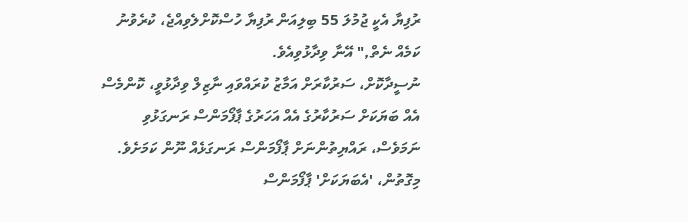ރުފިޔާ އެކީ ޖުމުލަ 55 ބިލިއަން ރުފިޔާ ހުސްކޮށްލެވިއްޖެ، ކުރެވުނު ކަމެއް ނެތް," އޭނާ ވިދާޅުވިއެވެ.
ނުސީދާކޮށް، ސަރުކާރަށް އަމާޒު ކުރައްވައި ނާޒިލް ވިދާޅުވީ، ކޮންމެސް އެއް ބަޔަކަށް ސަރުކާރުގެ އެއް އަހަރުގެ ޕާފޯމަންސް ރަނގަޅުވި ނަމަވެސް، ރައްޔިތުންނަށް ޕާފޯމަންސް ރަނގަޅެއް ނޫން ކަމަށެވެ. މިގޮތުން، 'އެބަޔަކަށް' ޕާފޯމަންސް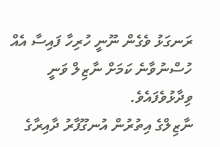ރަނގަޅު ވެގެން ނޫނީ ހުރިހާ ފައިސާ އެއް ހުސްނުވާނެ ކަމަށް ނާޒިލް ވަނީ ވިދާޅުވެފައެވެ.
ނާޒިލްގެ އިތުރުން އުނގޫފާރު ދާއިރާގެ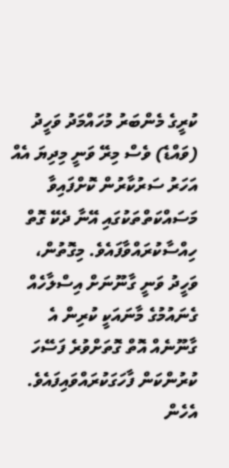ކުރީގެ މެންބަރު މުހައްމަދު ވަހީދު (ވައްޑެ) ވެސް މިރޭ ވަނީ މިދިޔަ އެއް އަހަރު ސަރުކާރުން ކޮށްފައިވާ މަސައްކަތްތަކުގައި އޭނާ ދެކޭ ގޮތް ހިއްސާކުރައްވާފައެވެ. މިގޮތުން، ވަހީދު ވަނީ ގާނޫނަށް އިސްލާހެއް ގެނައުމުގެ މާނައަކީ ކުރިން އެ ގާނޫނެއް އޮތް ގޮތަށްވުރެ ފަސޭހަ ކުރުންކަން ފާހަގަކުރައްވައިފައެވެ.
އެހެން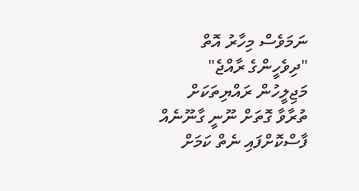ނަމަވެސް މިހާރު އޮތް "ދިވެހީންގެ ރާއްޖެ" މަޖިލީހުން ރައްޔިތަކަށް ތުރާވާ ގޮތަށް ނޫނީ ގާނޫނެއް ފާސްކޮށްފައި ނެތް ކަމަށް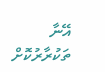އޭނާ ތަކުރާރުކޮށް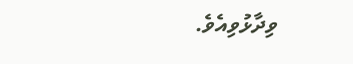ވިދާޅުވިއެވެ.